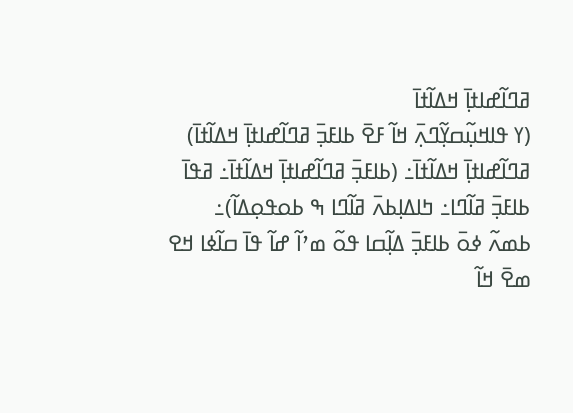ߥߣߊ߬ߝߊߙߊ߲߫ ߞߡߊ߬ߙߊ߫
(ߌ ߟߊߞߎ߲߬ߛߌ߲߬ߣߍ߲߫ ߞߊ߬ ߓߐ߫ ߕߊߓߏ߲߫ ߥߣߊ߬ߝߊߙߊ߲߫ ߞߡߊ߬ߙߊ߫)
ߥߣߊ߬ߝߊߙߊ߲߫ ߞߡߊ߬ߙߊ߫߸ (ߕߊߓߏ߲߫ ߥߣߊ߬ߝߊߙߊ߲߫ ߞߡߊ߬ߙߊ߫߸ ߥߟߊ߫ ߕߊߓߏ߲߫ ߥߊ߬ߣߊ߸ ߤߊߡߊ߲ߕߍ߫ ߥߊ߬ߣߊ ߒ ߕߋߟߋ߲ߡߊ߬)߸ ߕߘߍ߬ ߦߋ߫ ߕߊߓߏ߲߫ ߡߊ߲߬ߛߊ ߟߋ߬ ߘߴߊ߬ ߝߊ߬ ߟߊ߫ ߛߊ߬ߦߊ ߞߐ ߘߐ߫ ߞߊ߬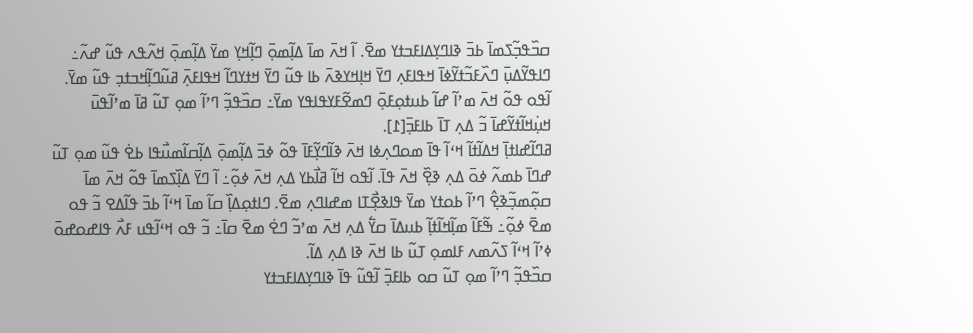ߛߏ߰ߟߏ߲߬ߖߘߊ߫ ߕߏ߫ ߢߊߣߌ߲ߡߊߓߏߙߌ ߘߐ߫. ߊ߬ ߞߍ߫ ߘߊ߫ ߡߊ߲߬ߘߋ߲߫ ߣߊ߲߬ߞߌ߲ ߘߌ߫ ߡߊ߲߬ߘߋ߲߫ ߞߍ߬ߟߍ ߟߎ߬ ߝߍ߬߸ ߣߊߟߌ߬ߡߎ߲߫ ߣߍ߰ߓߏ߬ߙߌ߬ߦߊ߫ ߞߟߊߓߍ߲ ߣߌ߫ ߞߊ߲ߞߌߢߍ߫ ߕߊ ߟߎ߬ ߣߌ߫ ߞߙߌߣߊ߬ ߞߟߊߓߍ߲߫ ߥߎ߬ߣߊ߲߬ߞߏߙߏ߲ ߟߎ߬ ߘߌ߫. ߊ߬ߟߋ ߟߋ߬ ߞߍ߫ ߘߴߊ߬ ߝߊ߬ ߕߎߙߋ߲ߓߋ߲߫ ߣߘߐ߬ߓߌߟߊߟߌ ߘߌ߫߸ ߛߏ߰ߟߏ߲߬ ߣߴߊ߬ ߘߋ߲ ߠߎ߬ ߥߊ߫ ߘߴߊ߬ߟߎ߫ ߞߎ߲߭ߞߊ߬ߙߌ߬ߝߊ߫ ߏ߬ ߡߍ߲ ߠߊ߫ ߕߊߓߏ߲߫[߁].
ߥߣߊ߬ߝߊߙߊ߲߫ ߞߡߊ߬ߙߊ߬ ߞߵߊ߬ ߟߊ߫ ߘߋߣߍ߲ߦߊ ߞߍ߫ ߢߊ߬ߣߌ߲߬ߓߊ߫ ߟߋ߬ ߦߏ߫ ߡߊ߲߬ߘߋ߲߫ ߡߊ߲߬ߛߊ߬ߘߎ߯ߟߊ ߕߐ߭ ߟߎ߬ ߘߋ߲ ߠߎ߬ ߝߣߊ߫ ߕߘߍ߬ ߦߋ߫ ߡߍ߲ ߢߐ߲߰ ߞߍ߫ ߟߊ߫. ߊ߬ߟߋ ߞߊ߬ ߥߊ߯ߕߌ ߡߍ߲ ߞߍ߫ ߦߋ߲߬߸ ߊ߬ ߣߌ߫ ߡߊ߲߰ߖߘߊ߫ ߟߋ߬ ߞߍ߫ ߘߊ߫ ߛߋ߲߬ߘߏ߲߬ߢߐ߲߮ ߣߴߊ߬ ߕߋߙߌ ߘߌ߫ ߟߊߢߐ߲߯ߠߊ ߘߝߊߣߍ߲ ߘߐ߫. ߣߊߙߋ߲ߡߊ߲߰ ߛߊ߬ ߘߊ߫ ߞߵߊ߬ ߕߏ߫ ߟߊ߬ߡߐ ߏ߬ ߟߋ ߘߐ߫ ߦߋ߲߬߸ ߒ߬ߓߊ߬ ߘߊ߲߬ߞߊ߬ߙߊ߲߬ ߕߎߡߊ߫ ߛߌ߱ ߡߍ߲ ߞߍ߫ ߘߴߏ߬ ߣߐ߭ ߘߐ߫ ߛߊ߫߸ ߏ߬ ߟߋ ߞߵߊ߬ߟߎ ߓߍ߯ ߟߊߝߋߝߋ߫ ߦߴߊ߬ ߞߵߊ߬ ߖߍ߬ߘߍ ߓߊߘߋ߲ ߠߎ߬ ߕߊ ߞߍ߫ ߢߊ ߡߍ߲ ߡߊ߬.
ߛߏ߰ߟߏ߲߬ ߣߴߊ߬ ߘߋ߲ ߠߎ߬ ߛߋ ߕߊߓߏ߲߫ ߊ߬ߟߎ߬ ߟߊ߫ ߢߊߣߌ߲ߡߊߓߏߙߌ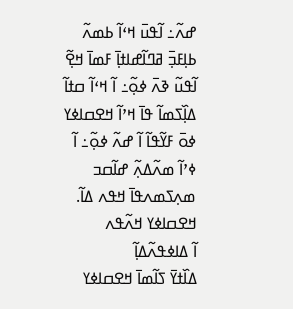ߝߍ߬߸ ߊ߬ߟߎ߫ ߞߵߊ߬ ߕߘߍ߬ ߕߊ߲ߓߏ߲߫ ߥߣߊ߬ߝߊߙߊ߲߫ ߓߘߊ߫ ߞߐ߲߬ ߊ߬ߟߎ߬ ߢߍ߫ ߦߋ߲߬߸ ߊ߬ ߞߵߊ߬ ߛߙߊ߬ ߡߊ߲߰ߖߘߊ߬ ߟߊ߫ ߞߴߊ߬ ߞߐߛߊߦߌ ߦߋ߫ ߓߌ߬ߟߊ߬ ߊ߬ ߝߍ߬ ߦߋ߲߬߸ ߊ߬ ߦߴߊ߬ ߘߍ߬ߡߍ߲߬ ߝߊ߬ߛߏ ߘߍ߲ߖߘߍߟߊ߫ ߞߟߍ ߡߊ߬.
ߞߐߛߊߦߌ ߞߍ߬ߟߍ
ߊ߬ ߡߊߦߟߍ߬ߡߊ߲߬
ߡߊ߰ߙߌ߫ ߖߊ߬ߘߊ߫ ߞߐߛߊߦߌ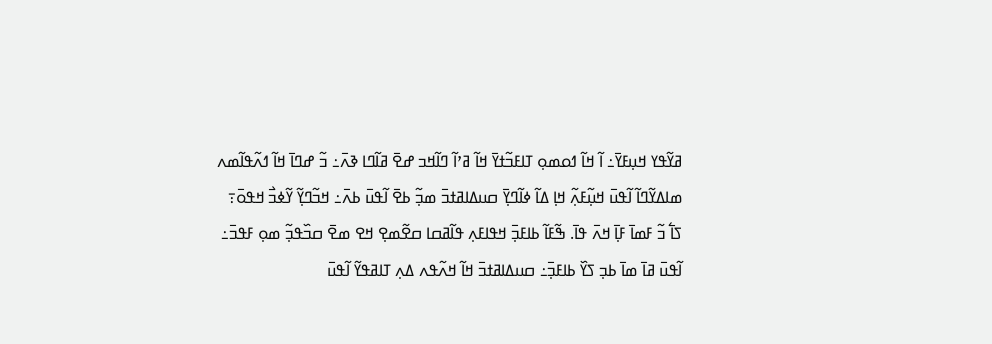ߥߌ߬ߟߌ ߞߎ߲ߓߌ߫߸ ߊ߬ ߞߊ߬ ߗߋߘߋ߲ ߠߊߓߏ߬ߙߌ߫ ߞߊ߬ ߥߴߊ߬ ߣߊ߬ߞߏ ߝߐ߫ ߥߊ߬ߣߊ ߢߍ߫߸ ߏ߬ ߝߣߊ߫ ߞߊ߬ ߗߍ߬ߟߊ߬ߘߍ ߘߊߡߌ߬ߣߊ߬ ߊ߬ߟߎ߫ ߞߎ߲߬ߓߍ߲߬ ߞߊ߲ ߡߊ߬ ߦߊ߬ߣߌ߲߫ ߛߎߡߊߥߙߏ߫ ߘߏ߲߬ ߕߐ߫ ߊ߬ߟߎ߫ ߕߍ߫߸ ߞߏ߬ߣߌ߲߬ ߌ߬ߦߏ߯ ߞߟߋ߫߹ ߖߊ߱ ߏ߬ ߓߘߊ߫ ߓߊ߲߫ ߞߍ߫ ߟߊ߫. ߒ߬ߓߊ߬ ߕߊߓߏ߲߫ ߞߟߊߓߍ߲ ߟߊ߬ߥߛߊ ߛߐ߬ߘߐ߲ ߞߐ ߘߐ߫ ߛߏ߰ߟߏ߲߬ ߘߋ߲ ߓߟߏ߫߸ ߊ߬ߟߎ߫ ߥߊ߫ ߘߊ߫ ߕߏ߲ ߖߌ߰ ߕߊߓߏ߲߫߸ ߛߎߡߊߥߙߏ߫ ߞߊ߬ ߞߍ߬ߟߍ ߡߍ߲ ߠߊߥߟߌ߬ ߊ߬ߟߎ߫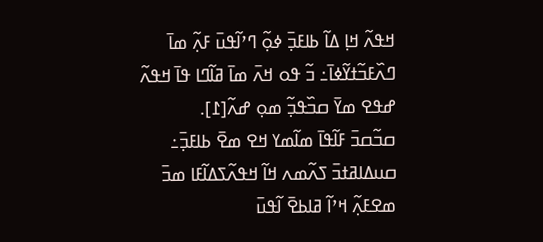ߞߟߍ߬ ߞߊ߲ ߡߊ߬ ߕߊߓߏ߲߫ ߦߋ߲߬ ߣߴߊ߬ߟߎ߫ ߓߍ߲߬ ߘߊ߫ ߣߍ߰ߓߏ߬ߙߌ߬ߦߊ߫߸ ߏ߬ ߟߋ ߞߍ߫ ߘߊ߫ ߥߊ߬ߣߊ ߟߊ߫ ߞߟߍ߬ ߝߟߐ ߘߌ߫ ߛߏ߰ߟߏ߲߬ ߘߋ߲ ߝߍ߬[߁].
ߛߏ߬ߛߏ߫ ߓߊ߬ߟߊ߫ ߘߊ߬ߘߌ ߞߐ ߘߐ߫ ߕߊߓߏ߲߫߸ ߛߎߡߊߥߙߏ߫ ߖߍ߬ߘߍ ߞߊ߬ ߞߟߍ߬ߖߡߊ߬ߓߊ ߘߏ߫ ߘߐߓߍ߲߬ ߞߴߊ߬ ߥߊߕߐ߫ ߊ߬ߟߎ߫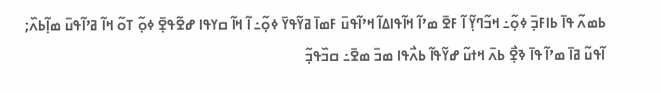ߕߘߍ߬ ߟߊ߫ ߕߊߓߏ߲߫ ߦߋ߲߬߸ ߞߏ߬ߣߌ߲߬ ߊ߬ ߓߐ߫ ߘߴߊ߬ ߞߊ߬ߟߊߡߊ߬ ߞߴߊ߬ߟߎ߫ ߓߘߊ߫ ߥߌ߬ߟߌ߫ ߦߋ߲߬߸ ߊ߬ ߞߊ߬ ߛߌߟߊ ߝߐ߬ߟߐ߲߫ ߦߋ߲߬ ߠߋ߬ ߞߊ߬ ߥߴߊ߬ߟߎ߫ ߘߊ߲߬ߕߍ߰; ߊ߬ߟߎ߬ ߥߊ߫ ߘߴߊ߬ ߟߊ߫ ߢߐ߲߯ ߕߍ߫ ߞߙߎ߬ ߝߌ߬ߟߊ߬ ߕߍ߯ߟߊ ߘߏ߫ ߘߐ߫߸ ߛߏ߰ߟߏ߲߬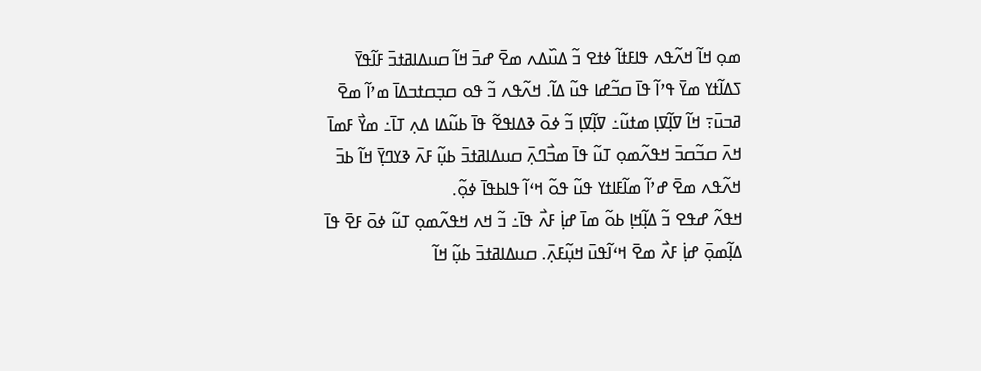ߘߋ߲ ߞߊ߬ ߞߍ߬ߟߍ ߟߊߓߙߊ߬ ߦߙߐ ߏ߬ ߡߎ߰ߡߍ ߘߐ߫ ߝߏ߫ ߞߊ߬ ߛߎߡߊߥߙߏ߫ ߓߊ߬ߟߌ߫ ߖߡߊ߬ߙߌ ߘߌ߫ ߟߴߊ߬ ߟߊ߫ ߛߏ߬ߝߊ ߟߎ߬ ߡߊ߬. ߞߍ߬ߟߍ ߏ߬ ߟߋ ߛߏ߲ߛߙߏߡߊ߫ ߘߴߊ߬ ߘߐ߫ ߥߏߎ߫߹ ߞߊ߬ ߜߊ߲߬ߜߊ߲ ߘߙߎ߬߸ ߜߊ߲߬ߜߊ߲ ߏ߬ ߦߋ߫ ߢߡߊߟߐ߬ ߟߊ߫ ߕߎ߬ߡߊ ߡߍ߲ ߠߊ߫߸ ߘߌ߯ ߓߘߊ߫ ߞߍ߫ ߛߏ߬ߛߏ߫ ߞߟߍ߬ߘߋ߲ ߠߎ߬ ߟߊ߫ ߘߏ߯ߣߍ߲߫ ߛߎߡߊߥߙߏ߫ ߕߎ߲߬ ߓߍ߫ ߢߌߣߌ߲߫ ߞߊ߬ ߕߏ߫ ߞߍ߬ߟߍ ߘߐ߫ ߝߴߊ߬ ߘߊ߬ߓߊߙߌ ߟߎ߬ ߟߋ߬ ߞߵߊ߬ ߟߊߕߟߊ߫ ߦߋ߲߬.
ߞߟߍ߬ ߝߟߐ ߏ߬ ߡߊ߲߬ߞߊ߲ ߕߋ߬ ߘߊ߫ ߝߊ߲߭ ߓߍ߯ ߟߊ߫߸ ߏ߬ ߞߍ ߞߟߍ߬ߘߋ߲ ߠߎ߬ ߦߋ߫ ߓߐ߫ ߟߊ߫ ߡߊ߲߬ߘߋ߲߫ ߝߊ߲߭ ߓߍ߯ ߘߐ߫ ߞߵߊ߬ߟߎ߫ ߞߎ߲߬ߓߍ߲߫. ߛߎߡߊߥߙߏ߫ ߕߎ߲߬ ߞߊ߬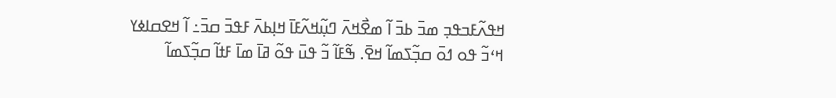ߞߟߍ߬ߓߏߟߏ߲ ߘߏ߫ ߕߏ߫ ߊ߬ ߘߐ߯ߞߍ߫ ߣߎ߲߬ߞߍ߬ߓߊ߫ ߞߊ߲ߕߍ߫ ߓߟߏ߫ ߛߏ߫߸ ߊ߬ ߞߐߛߊߦߌ ߞߵߏ߬ ߟߋ ߗߋ߫ ߛߏ߲߬ߖߘߊ߬ ߞߐ߫. ߒ߬ߓߊ߬ ߏ߬ ߟߎ߫ ߟߋ߬ ߥߊ߫ ߘߊ߫ ߓߙߊ߬ ߛߏ߲߬ߖߘߊ߬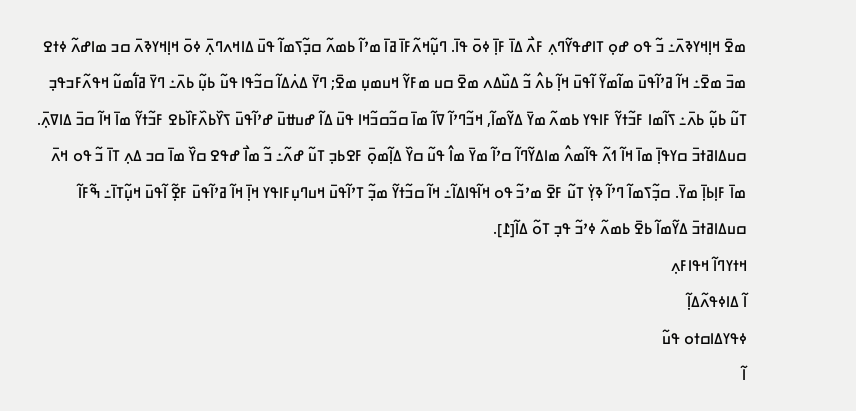ߘߐ߫ ߞߊ߲ߞߌߢߍ߫߸ ߏ߬ ߟߋ ߝߋ߲ ߠߊߝߟߌ߬ߣߍ߲ ߓߍ߯ ߡߊ߫ ߓߊ߲߫ ߦߋ߫ ߟߊ߫. ߣߎ߲߬ߞߍ߬ߓߊ߫ ߥߊ߫ ߘߴߊ߬ ߕߘߍ߬ ߛߏ߲߬ߖߘߊ߬ ߟߎ߫ ߡߊߞߍߣߍ߲߫ ߦߋ߫ ߞߊ߲ߞߌߢߍ߫ ߛߏ ߘߊߝߍ߬ ߦߙߐ ߘߏ߫ ߘߐ߫߸ ߞߊ߬ ߥߴߊ߬ߟߎ߫ ߘߊ߬ߘߌ߬ ߊ߬ߟߎ߫ ߞߊ߲߬ ߕߍ߮ ߏ߬ ߡߎ߰ߡߍ ߘߐ߫ ߛߎ ߘߓߌ߬ ߞߎߘߎ߲ ߘߐ߫; ߣߌ߫ ߡߍ߭ߡߊ߬ ߛߏ߬ߟߊ ߟߎ߬ ߕߎ߲߬ ߕߍ߫߸ ߣߌ߫ ߥߊ߱ߘߎ߬ ߞߟߍ߬ߓߏߟߏ߲ ߠߎ߬ ߕߎ߲߬ ߕߍ߫߸ ߖߊ߬ߘߊ ߓߏ߬ߙߌ߬ ߓߊߟߌ ߕߘߍ߬ ߘߌ߫ ߡߌ߬ߘߊ߬, ߞߏ߬ߣߴߊ߬ ߜߊ߬ ߘߊ߫ ߛߏ߬ߛߏ߬ߞߊ ߟߎ߫ ߡߊ߬ ߝߎߚߎ߫ ߝߴߊ߬ߟߎ߫ ߖߌ߰ߕߍ߰ߓߊ߰ߕߐ ߓߏ߬ߙߌ߬ ߘߊ߫ ߞߊ߬ ߛߏ߫ ߡߊߜߍ߲߫.
ߛߎߡߊߥߙߏ߫ ߛߌߟߊ߲߫ ߘߊ߫ ߞߊ߬ ߗߍ߬ ߟߊ߬ߘߍ߮ ߘߊߡߌ߬ߣߊ߬ ߛߴߊ߬ ߘߌ߫ ߘߊ߮ ߟߎ߬ ߛߌ߰ ߡߊ߲߬ߘߋ߲߫ ߓߐߕߏ߲ ߠߎ߬ ߝߍ߬߸ ߏ߬ ߘߊ߯ ߝߟߐ ߛߌ߰ ߘߊ߫ ߛߏ ߡߍ߲ ߠߊ߫ ߏ߬ ߟߋ ߞߍ߫ ߘߊ߫ ߓߊ߲ߕߊ߲߫ ߘߌ߫. ߛߏ߲߬ߖߘߊ߬ ߣߴߊ߬ ߢߌ߲߭ ߠߎ߬ ߓߐ߫ ߘߴߏ߬ ߟߋ ߞߊ߬ߟߊߡߊ߬߸ ߞߊ߬ ߛߏ߬ߙߌ߬ ߘߏ߲߬ ߠߴߊ߬ߟߎ߫ ߞߎߣߎ߲ߓߊߟߌ ߞߊ߲߫ ߞߊ߬ ߥߴߊ߬ߟߎ߫ ߓߐ߲߬ ߊ߬ߟߎ߫ ߞߎ߲߬ߠߊ߫߸ ߒ߬ߓߊ߬ ߛߎߡߊߥߙߏ߫ ߡߌ߬ߘߊ߬ ߕߐ߫ ߕߘߍ߬ ߦߴߏ߬ ߟߏ߲ ߠߋ߬ ߡߊ߬[߁].
ߞߙߌߣߊ߬ ߞߟߊߓߍ߲
ߊ߬ ߡߊߦߟߍ߬ߡߊ߲߬
ߦߟߌߡߊߛߙߋ ߟߎ߬
ߊ߬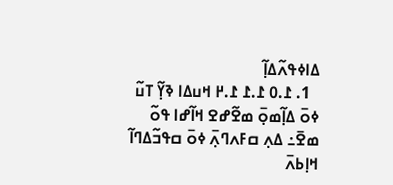ߡߊߦߟߍ߬ߡߊ߲߬
  1. ߁.߀ ߁.߁ ߁.߂ ߞߎߡߊ ߢߌ߲߬ ߠߎ߬ ߦߋ߫ ߡߊ߲߬ߘߋ߲߫ ߘߐ߬ߝߐ ߞߊ߬ߝߊ ߟߋ߬ ߘߐ߫߸ ߡߍ߲ ߛߓߍߣߍ߲߫ ߦߋ߫ ߛߟߏ߬ߡߣߊ߬ ߞߊ߲ߕߍ߫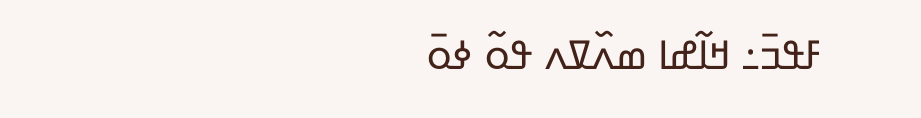ߓߟߏ߫߸ ߞߊ߬ߝߊ ߘߍ߰ߜߍ ߟߋ߬ ߦߋ߫